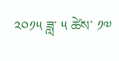༢༠༡༥ ཟླ་ ༥ ཚེས་ ༡༧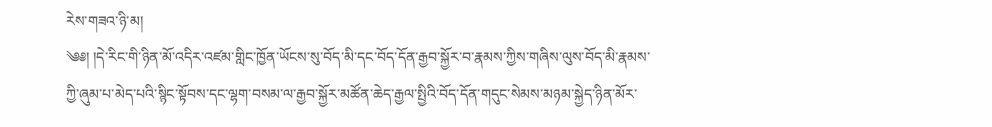རེས་གཟའ་ཉི་མ།
༄༅། །དེ་རིང་གི་ཉིན་མོ་འདིར་འཛམ་གླིང་ཁྱོན་ཡོངས་སུ་བོད་མི་དང་བོད་དོན་རྒྱབ་སྐྱོར་བ་རྣམས་ཀྱིས་གཞིས་ལུས་བོད་མི་རྣམས་ཀྱི་ཞུམ་པ་མེད་པའི་སྙིང་སྟོབས་དང་ལྷག་བསམ་ལ་རྒྱབ་སྐྱོར་མཚོན་ཆེད་རྒྱལ་སྤྱིའི་བོད་དོན་གདུང་སེམས་མཉམ་སྐྱེད་ཉིན་མོར་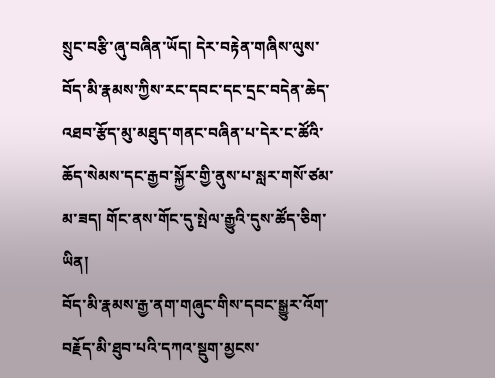སྲུང་བརྩི་ཞུ་བཞིན་ཡོད། དེར་བརྟེན་གཞིས་ལུས་བོད་མི་རྣམས་ཀྱིས་རང་དབང་དང་དྲང་བདེན་ཆེད་འཐབ་རྩོད་མུ་མཐུད་གནང་བཞིན་པ་དེར་ང་ཚོའི་ཆོད་སེམས་དང་རྒྱབ་སྐྱོར་གྱི་ནུས་པ་སླར་གསོ་ཙམ་མ་ཟད། གོང་ནས་གོང་དུ་སྤེལ་རྒྱུའི་དུས་ཚོད་ཅིག་ཡིན།
བོད་མི་རྣམས་རྒྱ་ནག་གཞུང་གིས་དབང་སྒྱུར་འོག་བརྗོད་མི་ཐུབ་པའི་དཀའ་སྡུག་མྱངས་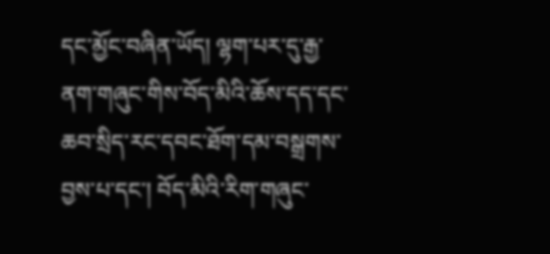དང་མྱོང་བཞིན་ཡོད། ལྷག་པར་དུ་རྒྱ་ནག་གཞུང་གིས་བོད་མིའི་ཆོས་དད་དང་ཆབ་སྲིད་རང་དབང་ཐོག་དམ་བསྒྲགས་བྱས་པ་དང་། བོད་མིའི་རིག་གཞུང་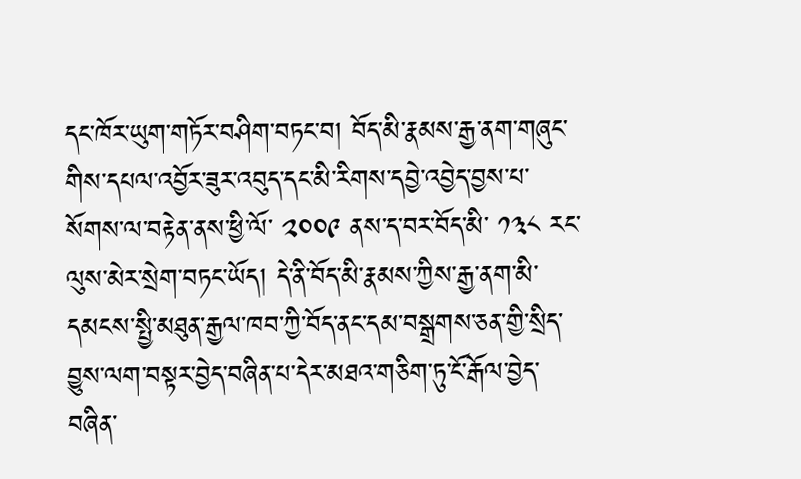དང་ཁོར་ཡུག་གཏོར་བཤིག་བཏང་བ། བོད་མི་རྣམས་རྒྱ་ནག་གཞུང་གིས་དཔལ་འབྱོར་ཟུར་འབུད་དང་མི་རིགས་དབྱེ་འབྱེད་བྱས་པ་སོགས་ལ་བརྟེན་ནས་ཕྱི་ལོ་ ༢༠༠༩ ནས་ད་བར་བོད་མི་ ༡༣༨ རང་ལུས་མེར་སྲེག་བཏང་ཡོད། དེ་ནི་བོད་མི་རྣམས་ཀྱིས་རྒྱ་ནག་མི་དམངས་སྤྱི་མཐུན་རྒྱལ་ཁབ་ཀྱི་བོད་ནང་དམ་བསྒྲགས་ཅན་གྱི་སྲིད་བྱུས་ལག་བསྟར་བྱེད་བཞིན་པ་དེར་མཐའ་གཅིག་ཏུ་ངོ་རྒོལ་བྱེད་བཞིན་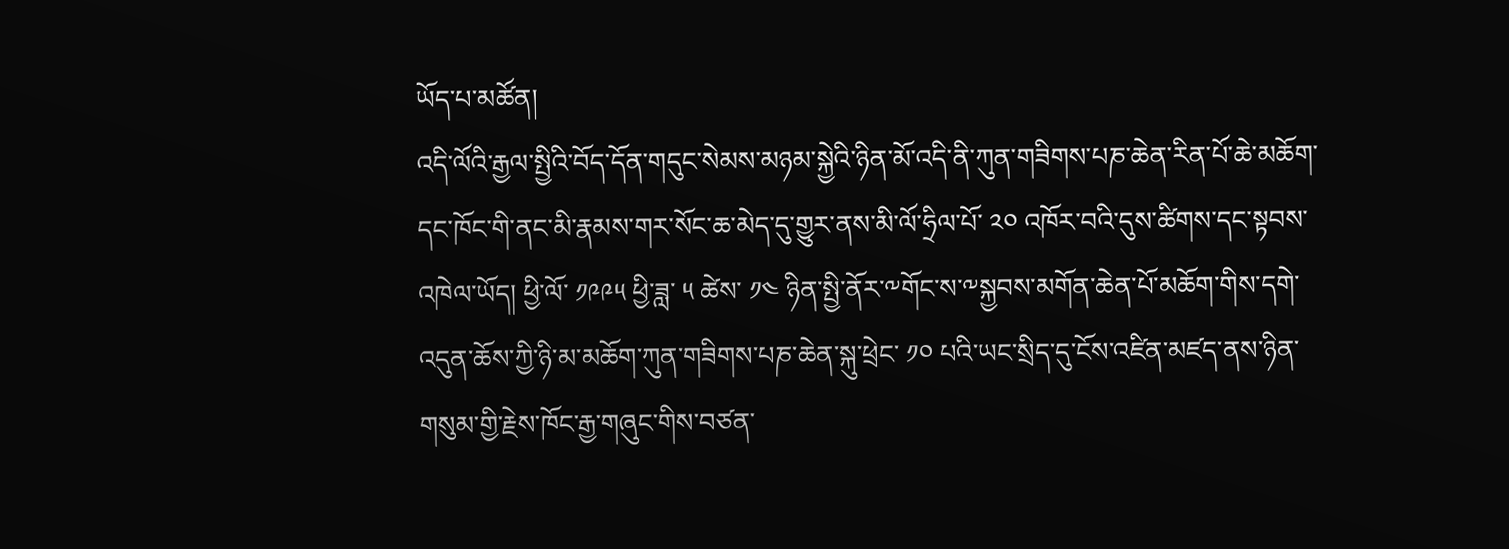ཡོད་པ་མཚོན།
འདི་ལོའི་རྒྱལ་སྤྱིའི་བོད་དོན་གདུང་སེམས་མཉམ་སྐྱེའི་ཉིན་མོ་འདི་ནི་ཀུན་གཟིགས་པཎ་ཆེན་རིན་པོ་ཆེ་མཆོག་དང་ཁོང་གི་ནང་མི་རྣམས་གར་སོང་ཆ་མེད་དུ་གྱུར་ནས་མི་ལོ་ཧྲིལ་པོ་ ༢༠ འཁོར་བའི་དུས་ཚིགས་དང་སྟབས་འཁེལ་ཡོད། ཕྱི་ལོ་ ༡༩༩༥ ཕྱི་ཟླ་ ༥ ཚེས་ ༡༤ ཉིན་སྤྱི་ནོར་༸གོང་ས་༸སྐྱབས་མགོན་ཆེན་པོ་མཆོག་གིས་དགེ་འདུན་ཆོས་ཀྱི་ཉི་མ་མཆོག་ཀུན་གཟིགས་པཎ་ཆེན་སྐུ་ཕྲེང་ ༡༠ པའི་ཡང་སྲིད་དུ་ངོས་འཛིན་མཛད་ནས་ཉིན་གསུམ་གྱི་རྗེས་ཁོང་རྒྱ་གཞུང་གིས་བཙན་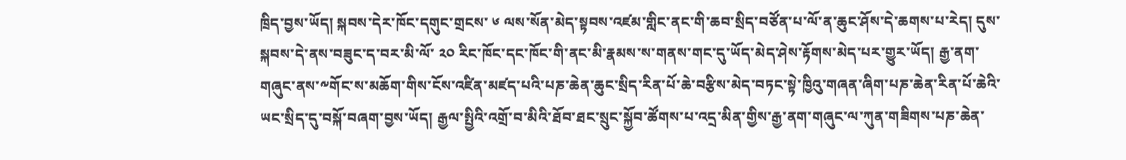ཁྲིད་བྱས་ཡོད། སྐབས་དེར་ཁོང་དགུང་གྲངས་ ༦ ལས་སོན་མེད་སྟབས་འཛམ་གླིང་ནང་གི་ཆབ་སྲིད་བཙོན་པ་ལོ་ན་ཆུང་ཤོས་དེ་ཆགས་པ་རེད། དུས་སྐབས་དེ་ནས་བཟུང་ད་བར་མི་ལོ་ ༢༠ རིང་ཁོང་དང་ཁོང་གི་ནང་མི་རྣམས་ས་གནས་གང་དུ་ཡོད་མེད་ཤེས་རྟོགས་མེད་པར་གྱུར་ཡོད། རྒྱ་ནག་གཞུང་ནས་༸གོང་ས་མཆོག་གིས་ངོས་འཛིན་མཛད་པའི་པཎ་ཆེན་ཆུང་སྲིད་རིན་པོ་ཆེ་བརྩིས་མེད་བཏང་སྟེ་ཁྱིའུ་གཞན་ཞིག་པཎ་ཆེན་རིན་པོ་ཆེའི་ཡང་སྲིད་དུ་བསྐོ་བཞག་བྱས་ཡོད། རྒྱལ་སྤྱིའི་འགྲོ་བ་མིའི་ཐོབ་ཐང་སྲུང་སྐྱོབ་ཚོགས་པ་འདྲ་མིན་གྱིས་རྒྱ་ནག་གཞུང་ལ་ཀུན་གཟིགས་པཎ་ཆེན་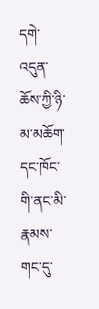དགེ་འདུན་ཆོས་ཀྱི་ཉི་མ་མཆོག་དང་ཁོང་གི་ནང་མི་རྣམས་གང་དུ་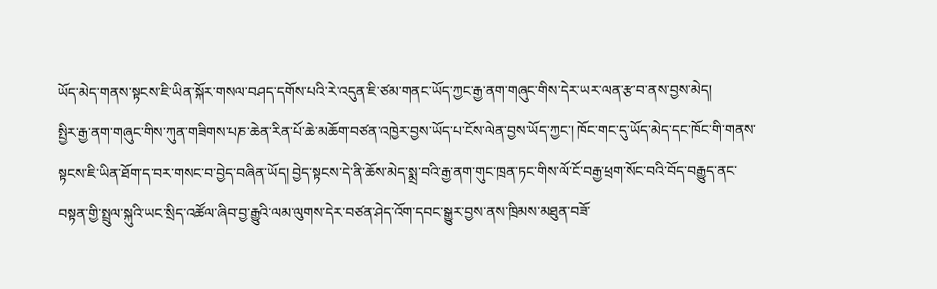ཡོད་མེད་གནས་སྟངས་ཇི་ཡིན་སྐོར་གསལ་བཤད་དགོས་པའི་རེ་འདུན་ཇི་ཙམ་གནང་ཡོད་ཀྱང་རྒྱ་ནག་གཞུང་གིས་དེར་ཡར་ལན་རྩ་བ་ནས་བྱས་མེད།
སྤྱིར་རྒྱ་ནག་གཞུང་གིས་ཀུན་གཟིགས་པཎ་ཆེན་རིན་པོ་ཆེ་མཆོག་བཙན་འཁྱེར་བྱས་ཡོད་པ་ངོས་ལེན་བྱས་ཡོད་ཀྱང་། ཁོང་གང་དུ་ཡོད་མེད་དང་ཁོང་གི་གནས་སྟངས་ཇི་ཡིན་ཐོག་ད་བར་གསང་བ་བྱེད་བཞིན་ཡོད། བྱེད་སྟངས་དེ་ནི་ཆོས་མེད་སྨྲ་བའི་རྒྱ་ནག་གུང་ཁྲན་ཏང་གིས་ལོ་ངོ་བརྒྱ་ཕྲག་སོང་བའི་བོད་བརྒྱུད་ནང་བསྟན་གྱི་སྤྲུལ་སྐུའི་ཡང་སྲིད་འཚོལ་ཞིབ་བྱ་རྒྱུའི་ལམ་ལུགས་དེར་བཙན་ཤེད་འོག་དབང་སྒྱུར་བྱས་ནས་ཁྲིམས་མཐུན་བཟོ་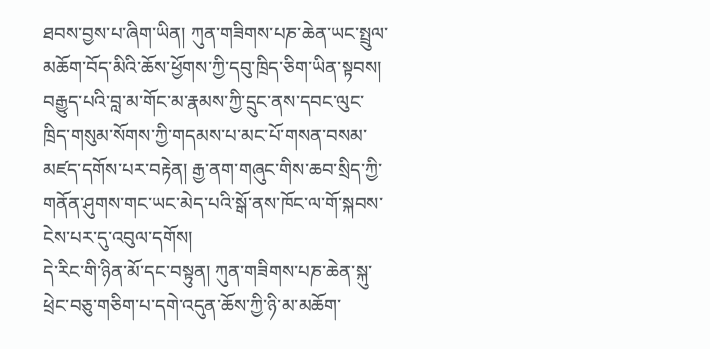ཐབས་བྱས་པ་ཞིག་ཡིན། ཀུན་གཟིགས་པཎ་ཆེན་ཡང་སྤྲུལ་མཆོག་བོད་མིའི་ཆོས་ཕྱོགས་ཀྱི་དབུ་ཁྲིད་ཅིག་ཡིན་སྟབས། བརྒྱུད་པའི་བླ་མ་གོང་མ་རྣམས་ཀྱི་དྲུང་ནས་དབང་ལུང་ཁྲིད་གསུམ་སོགས་ཀྱི་གདམས་པ་མང་པོ་གསན་བསམ་མཛད་དགོས་པར་བརྟེན། རྒྱ་ནག་གཞུང་གིས་ཆབ་སྲིད་ཀྱི་གནོན་ཤུགས་གང་ཡང་མེད་པའི་སྒོ་ནས་ཁོང་ལ་གོ་སྐབས་ངེས་པར་དུ་འབུལ་དགོས།
དེ་རིང་གི་ཉིན་མོ་དང་བསྟུན། ཀུན་གཟིགས་པཎ་ཆེན་སྐུ་ཕྲེང་བཅུ་གཅིག་པ་དགེ་འདུན་ཆོས་ཀྱི་ཉི་མ་མཆོག་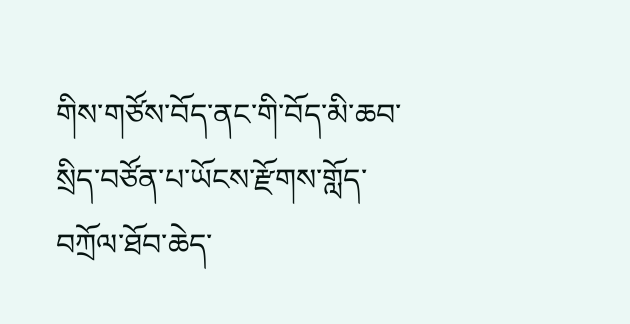གིས་གཙོས་བོད་ནང་གི་བོད་མི་ཆབ་སྲིད་བཙོན་པ་ཡོངས་རྫོགས་གློད་བཀྲོལ་ཐོབ་ཆེད་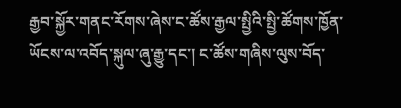རྒྱབ་སྐྱོར་གནང་རོགས་ཞེས་ང་ཚོས་རྒྱལ་སྤྱིའི་སྤྱི་ཚོགས་ཁྱོན་ཡོངས་ལ་འབོད་སྐུལ་ཞུ་རྒྱུ་དང་། ང་ཚོས་གཞིས་ལུས་བོད་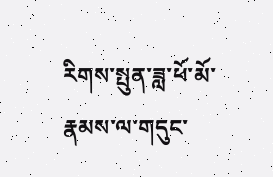རིགས་སྤུན་ཟླ་ཕོ་མོ་རྣམས་ལ་གདུང་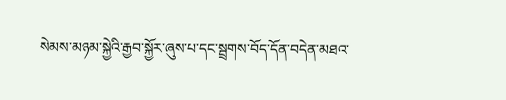སེམས་མཉམ་སྐྱེའི་རྒྱབ་སྐྱོར་ཞུས་པ་དང་སྦྲགས་བོད་དོན་བདེན་མཐའ་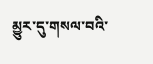མྱུར་དུ་གསལ་བའི་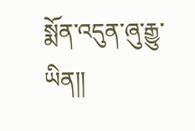སྨོན་འདུན་ཞུ་རྒྱུ་ཡིན།།